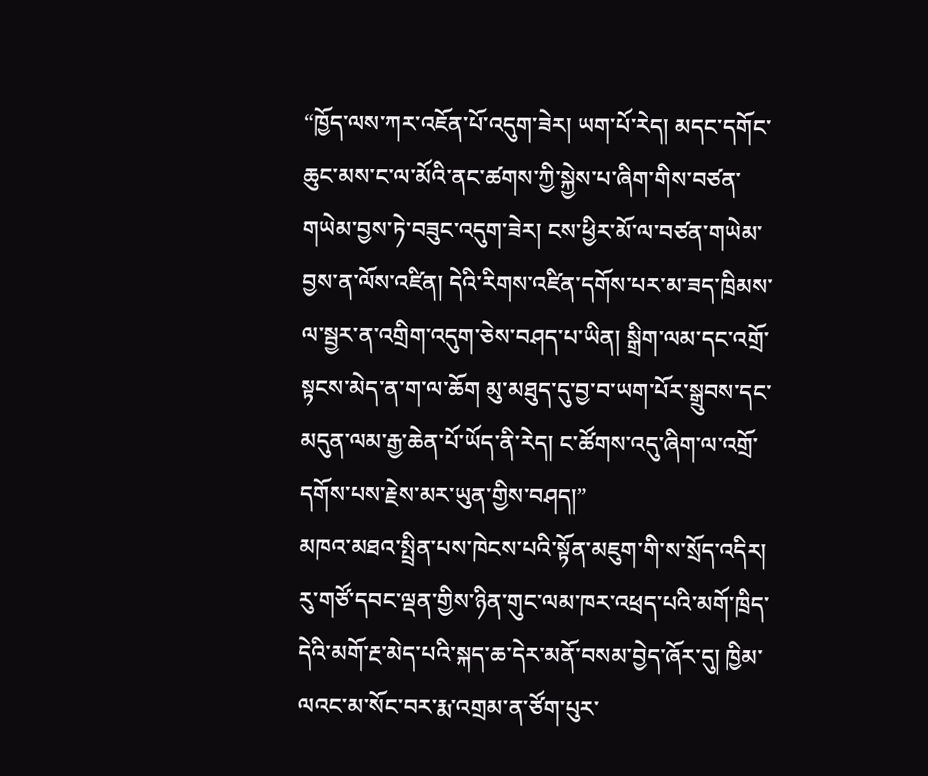“ཁྱོད་ལས་ཀར་འཇོན་པོ་འདུག་ཟེར། ཡག་པོ་རེད། མདང་དགོང་ཆུང་མས་ང་ལ་མོའི་ནང་ཚགས་ཀྱི་སྐྱེས་པ་ཞིག་གིས་བཙན་གཡེམ་བྱས་ཏེ་བཟུང་འདུག་ཟེར། ངས་ཕྱིར་མོ་ལ་བཙན་གཡེམ་བྱས་ན་ལོས་འཛིན། དེའི་རིགས་འཛིན་དགོས་པར་མ་ཟད་ཁྲིམས་ལ་སྦྱར་ན་འགྲིག་འདུག་ཅེས་བཤད་པ་ཡིན། སྒྲིག་ལམ་དང་འགྲོ་སྟངས་མེད་ན་ག་ལ་ཆོག མུ་མཐུད་དུ་བྱ་བ་ཡག་པོར་སྒྲུབས་དང་མདུན་ལམ་རྒྱ་ཆེན་པོ་ཡོད་ནི་རེད། ང་ཚོགས་འདུ་ཞིག་ལ་འགྲོ་དགོས་པས་རྗེས་མར་ཡུན་གྱིས་བཤད།”
མཁའ་མཐའ་སྤྲིན་པས་ཁེངས་པའི་སྟོན་མཇུག་གི་ས་སྲོད་འདིར། རུ་གཙོ་དབང་ལྡན་གྱིས་ཉིན་གུང་ལམ་ཁར་འཕྲད་པའི་མགོ་ཁྲིད་དེའི་མགོ་རྔ་མེད་པའི་སྐད་ཆ་དེར་མནོ་བསམ་བྱེད་ཞོར་དུ། ཁྱིམ་ལའང་མ་སོང་བར་རྨ་འགྲམ་ན་ཙོག་པུར་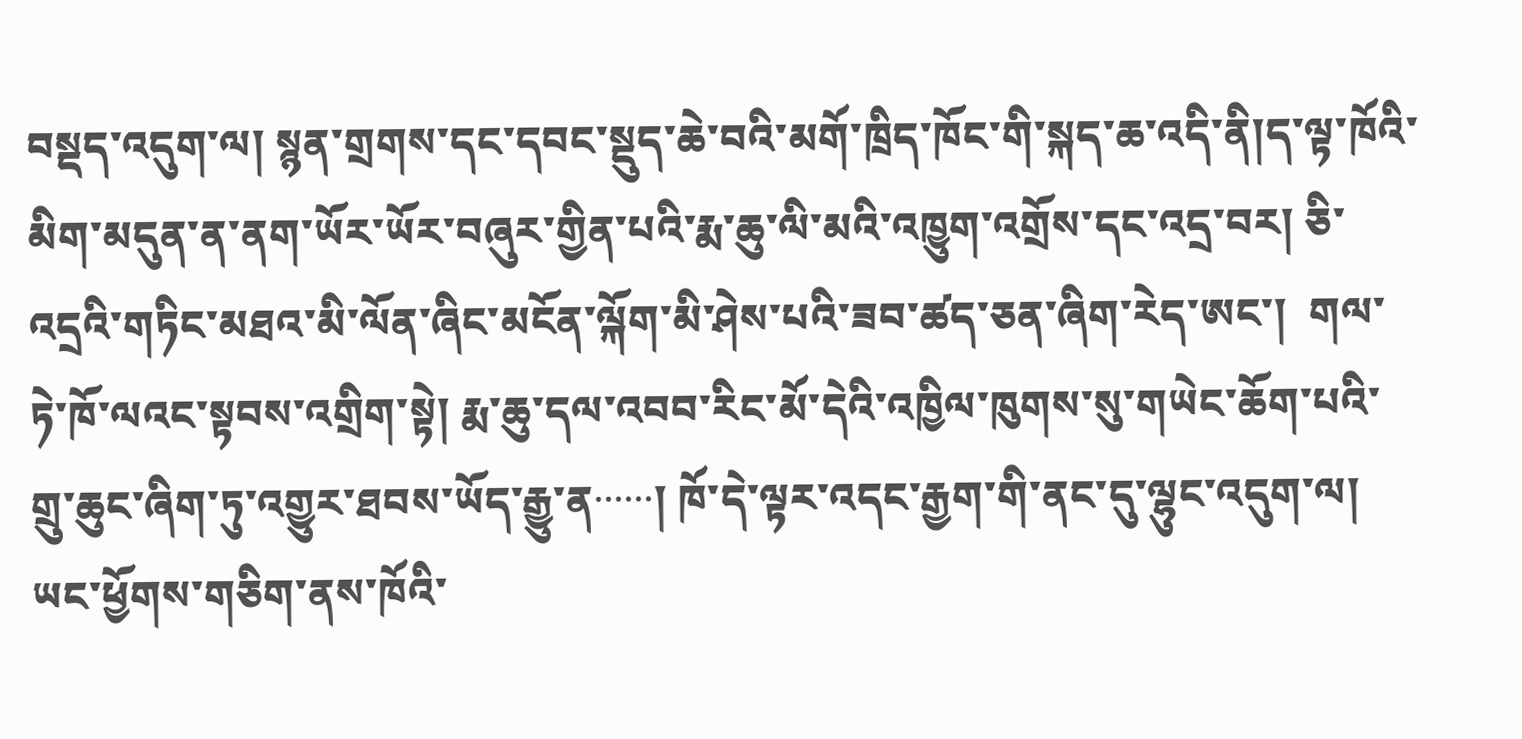བསྡད་འདུག་ལ། སྙན་གྲགས་དང་དབང་སྡུད་ཆེ་བའི་མགོ་ཁྲིད་ཁོང་གི་སྐད་ཆ་འདི་ནི།ད་ལྟ་ཁོའི་མིག་མདུན་ན་ནག་ཡོར་ཡོར་བཞུར་གྱིན་པའི་རྨ་ཆུ་ལི་མའི་འཁྱུག་འགྲོས་དང་འདྲ་བར། ཅི་འདྲའི་གཏིང་མཐའ་མི་ལོན་ཞིང་མངོན་ལྐོག་མི་ཤེས་པའི་ཟབ་ཚད་ཅན་ཞིག་རེད་ཨང་།  གལ་ཏེ་ཁོ་ལའང་སྟབས་འགྲིག་སྟེ། རྨ་ཆུ་དལ་འབབ་རིང་མོ་དེའི་འཁྱིལ་ཁུགས་སུ་གཡེང་ཆོག་པའི་གྲུ་ཆུང་ཞིག་ཏུ་འགྱུར་ཐབས་ཡོད་རྒྱུ་ན······། ཁོ་དེ་ལྟར་འདང་རྒྱག་གི་ནང་དུ་ལྷུང་འདུག་ལ། ཡང་ཕྱོགས་གཅིག་ནས་ཁོའི་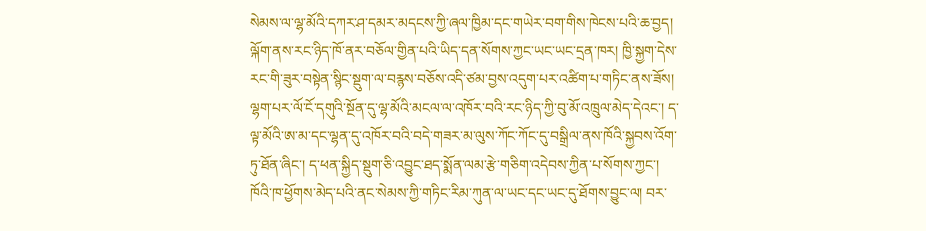སེམས་ལ་ལྷ་མོའི་དཀར་ཤ་དམར་མདངས་ཀྱི་ཞལ་ཁྱིམ་དང་གཡེར་བག་གིས་ཁེངས་པའི་ཆ་བྱད། ལྐོག་ནས་རང་ཉིད་ཁོ་ནར་བཅོལ་གྱིན་པའི་ཡིད་དན་སོགས་ཀྱང་ཡང་ཡང་དྲན་ཁར། ཁྱི་སྐྱག་དེས་རང་གི་ཟུར་བསྟེན་སྙིང་སྡུག་ལ་བརྙས་བཅོས་འདི་ཙམ་བྱས་འདུག་པར་འཚིག་པ་གཏིང་ནས་ཟོས། ལྷག་པར་ལོ་ངོ་དགུའི་སྔོན་དུ་ལྷ་མོའི་མངལ་ལ་འཁོར་བའི་རང་ཉིད་ཀྱི་བུ་མོ་འཁྲུལ་མེད་དེའང་། ད་ལྟ་མོའི་ཨ་མ་དང་ལྷན་དུ་འཁོར་བའི་བདེ་གཟར་མ་ལུས་ཀོང་ཀོང་དུ་བསྒྲིལ་ནས་ཁོའི་སྐྱབས་འོག་ཏུ་ཐོན་ཞིང་། ད་ཕན་སྐྱིད་སྡུག་ཅི་འབྱུང་ཐད་སྨོན་ལམ་རྩེ་གཅིག་འདེབས་ཀྱིན་པ་སོགས་ཀྱང་། ཁོའི་ཁ་ཕྱོགས་མེད་པའི་ནང་སེམས་ཀྱི་གཏིང་རིམ་ཀུན་ལ་ཡང་དང་ཡང་དུ་ཐོགས་བྱུང་ལ། བར་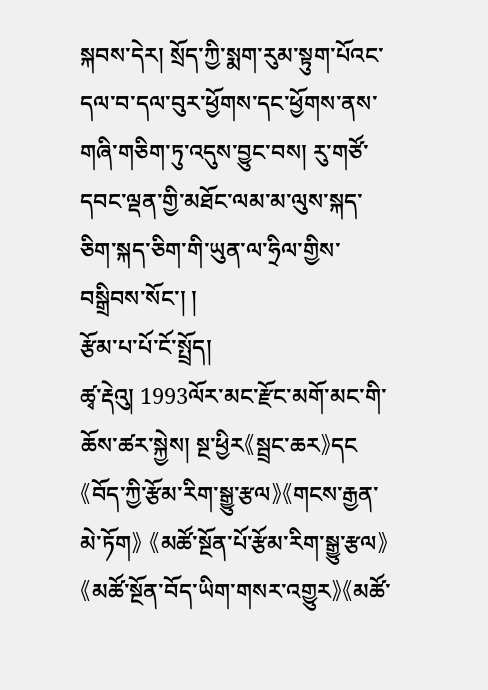སྐབས་དེར། སྲོད་ཀྱི་སྨག་རུམ་སྟུག་པོའང་དལ་བ་དལ་བུར་ཕྱོགས་དང་ཕྱོགས་ནས་གཞི་གཅིག་ཏུ་འདུས་བྱུང་བས། རུ་གཙོ་དབང་ལྡན་གྱི་མཐོང་ལམ་མ་ལུས་སྐད་ཅིག་སྐད་ཅིག་གི་ཡུན་ལ་ཧྲིལ་གྱིས་བསྒྲིབས་སོང་། །
རྩོམ་པ་པོ་ངོ་སྤྲོད།
ཚྭ་རྡེའུ། 1993ལོར་མང་རྫོང་མགོ་མང་གི་ཆོས་ཚར་སྐྱེས། སྔ་ཕྱིར《སྦྲང་ཆར》དང《བོད་ཀྱི་རྩོམ་རིག་སྒྱུ་རྩལ》《གངས་རྒྱན་མེ་ཏོག》 《མཚོ་སྔོན་པོ་རྩོམ་རིག་སྒྱུ་རྩལ》 《མཚོ་སྔོན་བོད་ཡིག་གསར་འགྱུར》《མཚོ་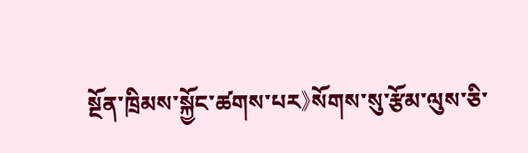སྔོན་ཁྲིམས་སྐྱོང་ཚགས་པར》སོགས་སུ་རྩོམ་ལུས་ཅི་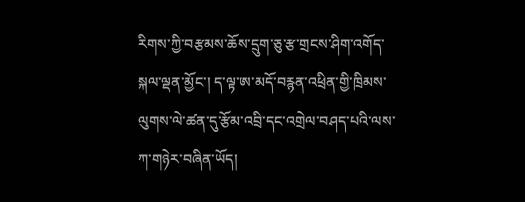རིགས་ཀྱི་བརྩམས་ཆོས་དྲུག་ཅུ་རྩ་གྲངས་ཤིག་འགོད་སྐལ་ལྡན་མྱོང་། ད་ལྟ་ཨ་མདོ་བརྙན་འཕྲིན་གྱི་ཁྲིམས་ལུགས་ལེ་ཚན་དུ་རྩོམ་འབྲི་དང་འགྲེལ་བཤད་པའི་ལས་ཀ་གཉེར་བཞིན་ཡོད།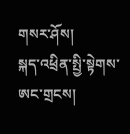གསར་ཤོས།
སྐད་འཕྲིན་སྤྱི་སྟེགས་ཨང་གྲངས།